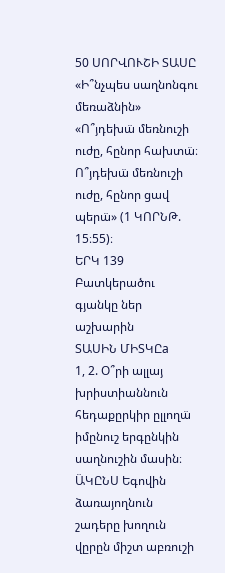50 ՍՈՐՎՈՒՇԻ ՏԱՍԸ
«Ի՞նչպես սաղնոնգու մեռաձնին»
«Ո՞յդեխա̈ մեռնուշի ուժը, հընոր հախտա̈։ Ո՞յդեխա̈ մեռնուշի ուժը, հընոր ցավ պերա̈» (1 ԿՈՐՆԹ. 15։55)։
ԵՐԿ 139 Բատկերածու գյանկը ներ աշխարին
ՏԱՍԻՆ ՄԻՏԿԸa
1, 2. Օ՞րի ալլայ խրիստիաննուն հեդաքըրկիր ըլլողա̈ իմընուշ երգընկին սաղնուշին մասին։
Ա̈ԿԸՆՍ Եգովին ձառայողնուն շադերը խողուն վըրըն միշտ աբռուշի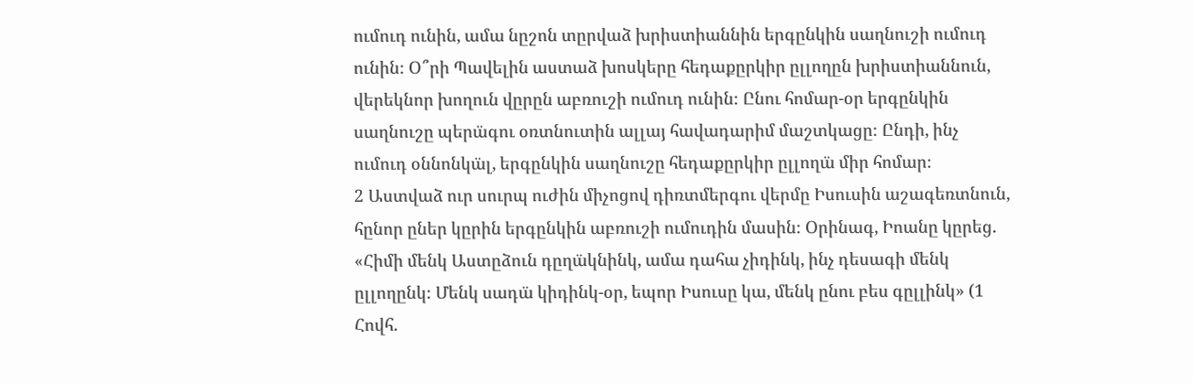ումուդ ունին, ամա նըշոն տըրվաձ խրիստիաննին երգընկին սաղնուշի ումուդ ունին։ Օ՞րի Պավելին աստաձ խոսկերը հեդաքըրկիր ըլլողըն խրիստիաննուն, վերեկնոր խողուն վըրըն աբռուշի ումուդ ունին։ Ընու հոմար-օր երգընկին սաղնուշը պերա̈գու օռտնուտին ալլայ հավադարիմ մաշտկացը։ Ընդի, ինչ ումուդ օննոնկա̈լ, երգընկին սաղնուշը հեդաքըրկիր ըլլողա̈ միր հոմար։
2 Աստվաձ ուր սուրպ ուժին միչոցով դիռտմերգու վերմը Իսուսին աշագեռտնուն, հընոր ըներ կըրին երգընկին աբռուշի ումուդին մասին։ Օրինագ, Իոանը կըրեց. «Հիմի մենկ Աստըձուն դըղա̈կնինկ, ամա դահա չիդինկ, ինչ դեսագի մենկ ըլլողընկ։ Մենկ սադա̈ կիդինկ-օր, եպոր Իսուսը կա, մենկ ընու բես գըլլինկ» (1 Հովհ.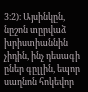3։2)։ Այսինկըն, նըշոն տըրվաձ խրիստիաննին չիդին, ինչ դեսագի ըներ գըլլին, եպոր սաղնոն հոկեվոր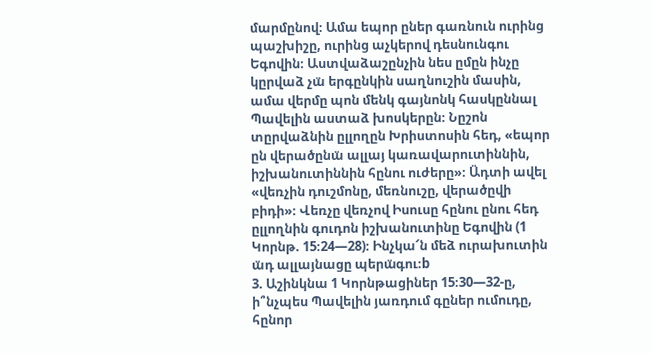մարմընով։ Ամա եպոր ըներ գառնուն ուրինց պաշխիշը, ուրինց աչկերով դեսնունգու Եգովին։ Աստվաձաշընչին նես ըմըն ինչը կըրվաձ չա̈ երգընկին սաղնուշին մասին, ամա վերմը պոն մենկ գայնոնկ հասկըննալ Պավելին աստաձ խոսկերըն։ Նըշոն տըրվաձնին ըլլողըն Խրիստոսին հեդ, «եպոր ըն վերածընա̈ ալլայ կառավարուտիննին, իշխանուտիննին հընու ուժերը»։ Ա̈դտի ավել «վեռչին դուշմոնը, մեռնուշը, վերածըվի բիդի»։ Վեռչը վեռչով Իսուսը հընու ընու հեդ ըլլողնին գուդոն իշխանուտինը Եգովին (1 Կորնթ. 15։24—28)։ Ինչկա՜ն մեձ ուրախուտին ա̈դ ալլայնացը պերա̈գու։b
3. Աշինկնա 1 Կորնթացիներ 15։30—32-ը, ի՞նչպես Պավելին յառդում գըներ ումուդը, հընոր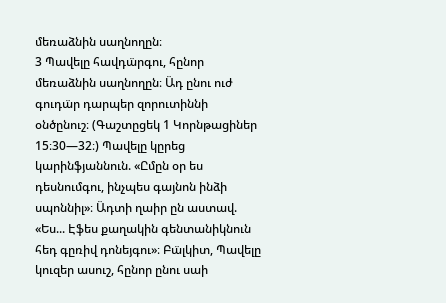մեռաձնին սաղնողըն։
3 Պավելը հավդա̈րգու, հընոր մեռաձնին սաղնողըն։ Ա̈դ ընու ուժ գուդա̈ր դարպեր զորուտիննի օնծընուշ։ (Գաշտըցեկ 1 Կորնթացիներ 15։30—32։) Պավելը կըրեց կարինֆյաննուն. «Ըմըն օր ես դեսնումգու, ինչպես գայնոն ինձի սպոննիլ»։ Ա̈դտի ղաիր ըն աստավ. «Ես... Էֆես քաղակին գենտանիկնուն հեդ գըռիվ դոնեյգու»։ Բա̈լկիտ, Պավելը կուզեր ասուշ, հընոր ընու սաի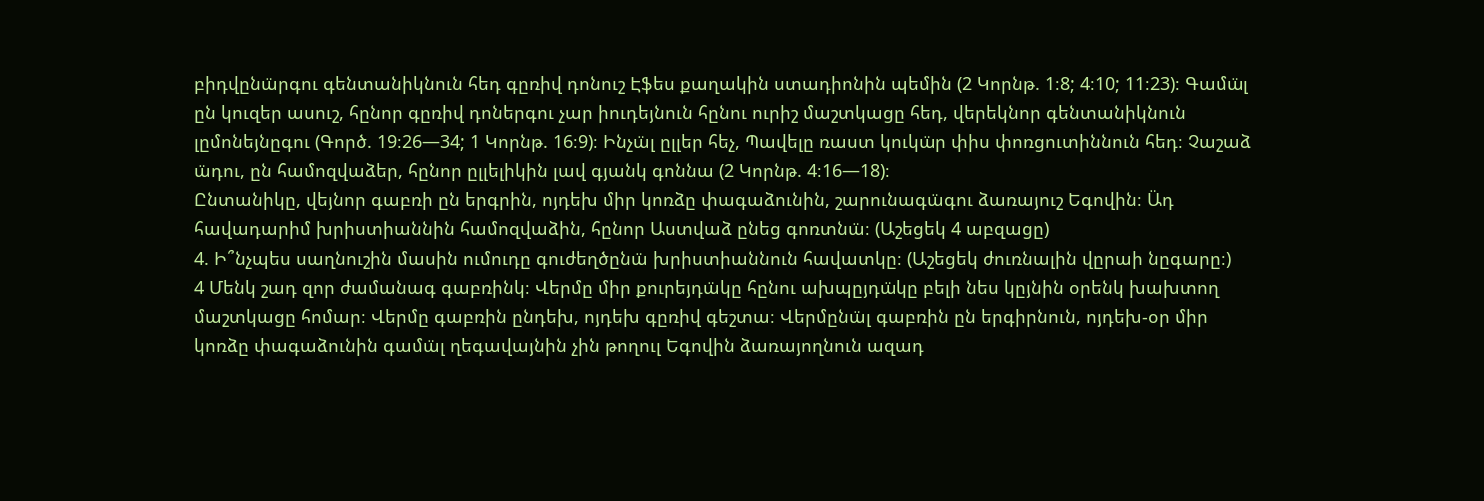բիդվընա̈րգու գենտանիկնուն հեդ գըռիվ դոնուշ Էֆես քաղակին ստադիոնին պեմին (2 Կորնթ. 1։8; 4։10; 11։23)։ Գամա̈լ ըն կուզեր ասուշ, հընոր գըռիվ դոներգու չար իուդեյնուն հընու ուրիշ մաշտկացը հեդ, վերեկնոր գենտանիկնուն լըմոնեյնըգու (Գործ. 19։26—34; 1 Կորնթ. 16։9)։ Ինչա̈լ ըլլեր հեչ, Պավելը ռաստ կուկա̈ր փիս փոռցուտիննուն հեդ։ Չաշաձ ա̈դու, ըն համոզվաձեր, հընոր ըլլելիկին լավ գյանկ գոննա (2 Կորնթ. 4։16—18)։
Ընտանիկը, վեյնոր գաբռի ըն երգրին, ոյդեխ միր կոռձը փագաձունին, շարունագա̈գու ձառայուշ Եգովին։ Ա̈դ հավադարիմ խրիստիաննին համոզվաձին, հընոր Աստվաձ ընեց գոռտնա̈։ (Աշեցեկ 4 աբզացը)
4. Ի՞նչպես սաղնուշին մասին ումուդը գուժեղծընա̈ խրիստիաննուն հավատկը։ (Աշեցեկ ժուռնալին վըրաի նըգարը։)
4 Մենկ շադ զոր ժամանագ գաբռինկ։ Վերմը միր քուրեյդա̈կը հընու ախպըյդա̈կը բելի նես կըյնին օրենկ խախտող մաշտկացը հոմար։ Վերմը գաբռին ընդեխ, ոյդեխ գըռիվ գեշտա։ Վերմընա̈լ գաբռին ըն երգիրնուն, ոյդեխ-օր միր կոռձը փագաձունին գամա̈լ ղեգավայնին չին թողուլ Եգովին ձառայողնուն ազադ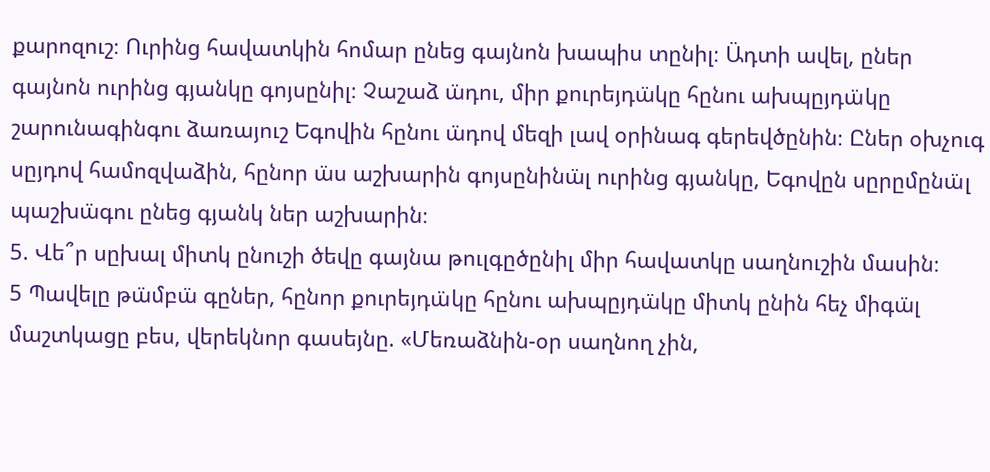քարոզուշ։ Ուրինց հավատկին հոմար ընեց գայնոն խապիս տընիլ։ Ա̈դտի ավել, ըներ գայնոն ուրինց գյանկը գոյսընիլ։ Չաշաձ ա̈դու, միր քուրեյդա̈կը հընու ախպըյդա̈կը շարունագինգու ձառայուշ Եգովին հընու ա̈դով մեզի լավ օրինագ գերեվծընին։ Ըներ օխչուգ սըյդով համոզվաձին, հընոր ա̈ս աշխարին գոյսընինա̈լ ուրինց գյանկը, Եգովըն սըրըմընա̈լ պաշխա̈գու ընեց գյանկ ներ աշխարին։
5. Վե՞ր սըխալ միտկ ընուշի ծեվը գայնա թուլգըծընիլ միր հավատկը սաղնուշին մասին։
5 Պավելը թա̈մբա̈ գըներ, հընոր քուրեյդա̈կը հընու ախպըյդա̈կը միտկ ընին հեչ միգա̈լ մաշտկացը բես, վերեկնոր գասեյնը. «Մեռաձնին-օր սաղնող չին,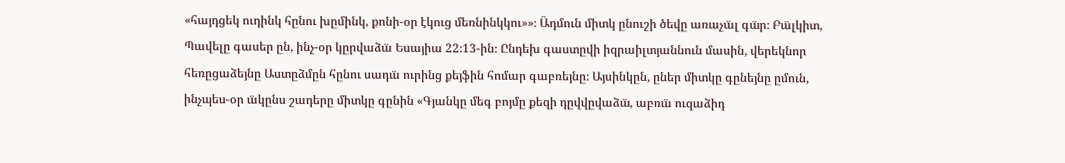«հայդցեկ ուդինկ հընու խըմինկ, քոնի-օր էկուց մեռնինկկու»»։ Ա̈դմուն միտկ ընուշի ծեվը առաչա̈լ գա̈ր։ Բա̈լկիտ, Պավելը գասեր ըն, ինչ-օր կըրվաձա̈ Եսայիա 22։13-ին։ Ընդեխ գաստըվի իզրաիլտյաննուն մասին, վերեկնոր հեռըցաձեյնը Աստըձմըն հընու սադա̈ ուրինց քեյֆին հոմար գաբռեյնը։ Այսինկըն, ըներ միտկը գընեյնը ըմուն, ինչպես-օր ա̈կընս շադերը միտկը գընին «Գյանկը մեգ բոյմը քեզի դըվվըվաձա̈, աբռա̈ ուզաձիդ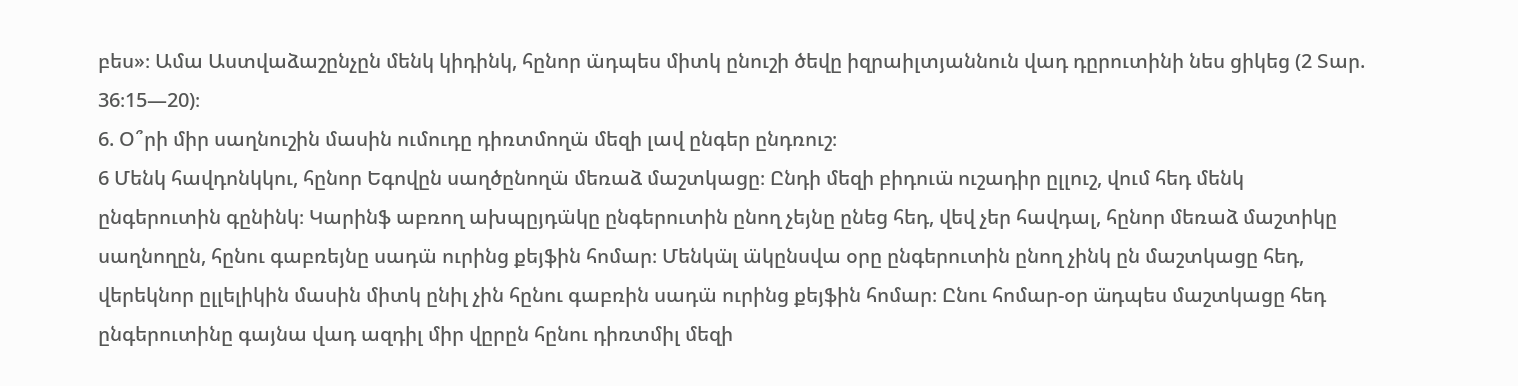բես»։ Ամա Աստվաձաշընչըն մենկ կիդինկ, հընոր ա̈դպես միտկ ընուշի ծեվը իզրաիլտյաննուն վադ դըրուտինի նես ցիկեց (2 Տար. 36։15—20)։
6. Օ՞րի միր սաղնուշին մասին ումուդը դիռտմողա̈ մեզի լավ ընգեր ընդռուշ։
6 Մենկ հավդոնկկու, հընոր Եգովըն սաղծընողա̈ մեռաձ մաշտկացը։ Ընդի մեզի բիդուա̈ ուշադիր ըլլուշ, վում հեդ մենկ ընգերուտին գընինկ։ Կարինֆ աբռող ախպըյդա̈կը ընգերուտին ընող չեյնը ընեց հեդ, վեվ չեր հավդալ, հընոր մեռաձ մաշտիկը սաղնողըն, հընու գաբռեյնը սադա̈ ուրինց քեյֆին հոմար։ Մենկա̈լ ա̈կընսվա օրը ընգերուտին ընող չինկ ըն մաշտկացը հեդ, վերեկնոր ըլլելիկին մասին միտկ ընիլ չին հընու գաբռին սադա̈ ուրինց քեյֆին հոմար։ Ընու հոմար-օր ա̈դպես մաշտկացը հեդ ընգերուտինը գայնա վադ ազդիլ միր վըրըն հընու դիռտմիլ մեզի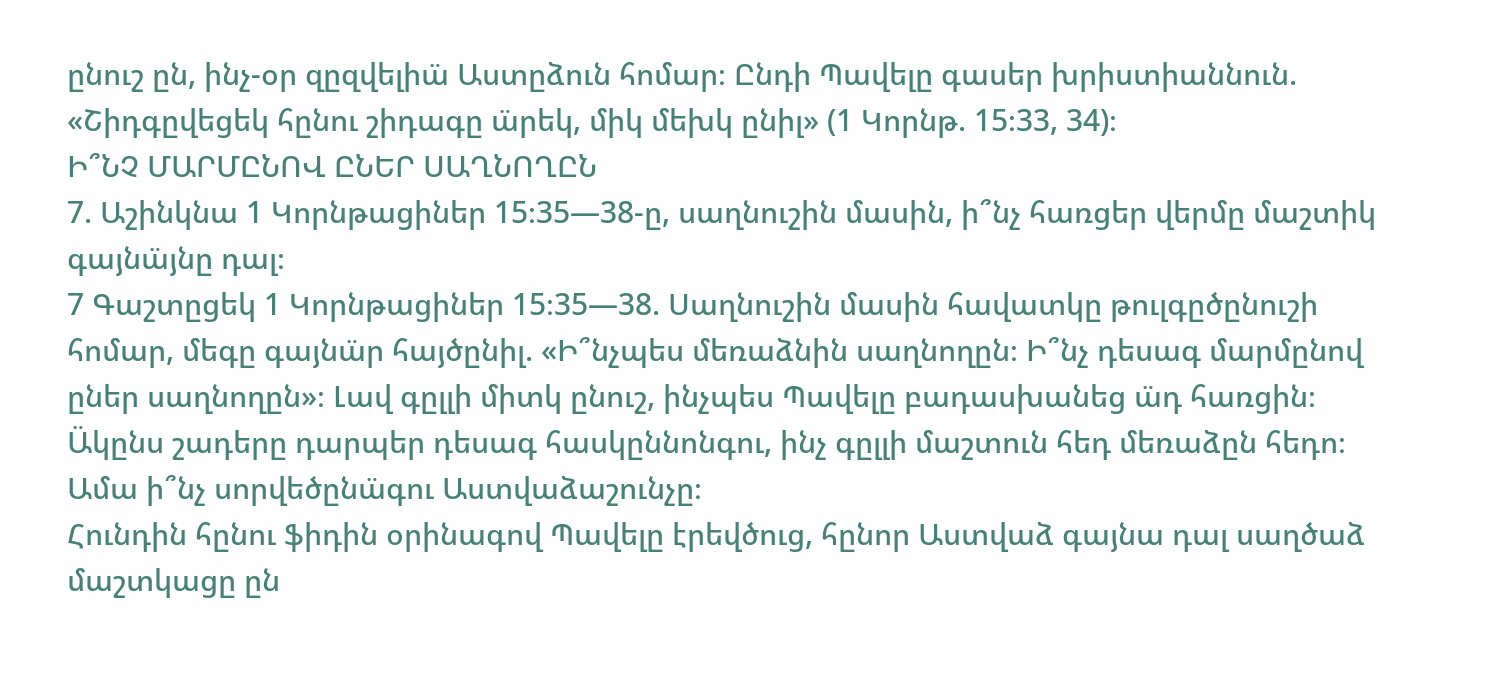ընուշ ըն, ինչ-օր զըզվելիա̈ Աստըձուն հոմար։ Ընդի Պավելը գասեր խրիստիաննուն. «Շիդգըվեցեկ հընու շիդագը ա̈րեկ, միկ մեխկ ընիլ» (1 Կորնթ. 15։33, 34)։
Ի՞ՆՉ ՄԱՐՄԸՆՈՎ ԸՆԵՐ ՍԱՂՆՈՂԸՆ
7. Աշինկնա 1 Կորնթացիներ 15։35—38-ը, սաղնուշին մասին, ի՞նչ հառցեր վերմը մաշտիկ գայնա̈յնը դալ։
7 Գաշտըցեկ 1 Կորնթացիներ 15։35—38. Սաղնուշին մասին հավատկը թուլգըծընուշի հոմար, մեգը գայնա̈ր հայծընիլ. «Ի՞նչպես մեռաձնին սաղնողըն։ Ի՞նչ դեսագ մարմընով ըներ սաղնողըն»։ Լավ գըլլի միտկ ընուշ, ինչպես Պավելը բադասխանեց ա̈դ հառցին։ Ա̈կընս շադերը դարպեր դեսագ հասկըննոնգու, ինչ գըլլի մաշտուն հեդ մեռաձըն հեդո։ Ամա ի՞նչ սորվեծընա̈գու Աստվաձաշունչը։
Հունդին հընու ֆիդին օրինագով Պավելը էրեվծուց, հընոր Աստվաձ գայնա դալ սաղծաձ մաշտկացը ըն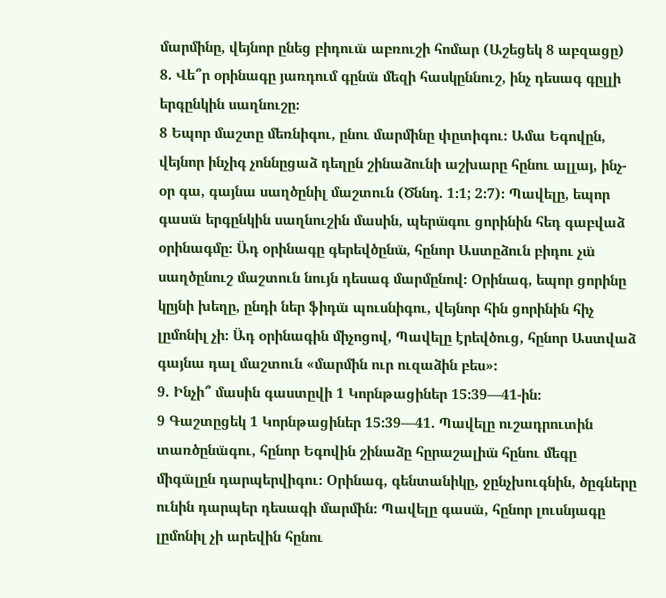մարմինը, վեյնոր ընեց բիդուա̈ աբռուշի հոմար (Աշեցեկ 8 աբզացը)
8. Վե՞ր օրինագը յառդում գընա̈ մեզի հասկըննուշ, ինչ դեսագ գըլլի երգընկին սաղնուշը։
8 Եպոր մաշտը մեռնիգու, ընու մարմինը փըտիգու։ Ամա Եգովըն, վեյնոր ինչիգ չոննըցաձ դեղըն շինաձունի աշխարը հընու ալլայ, ինչ-օր գա, գայնա սաղծընիլ մաշտուն (Ծննդ. 1։1; 2։7)։ Պավելը, եպոր գասա̈ երգընկին սաղնուշին մասին, պերա̈գու ցորինին հեդ գաբվաձ օրինագմը։ Ա̈դ օրինագը գերեվծընա̈, հընոր Աստըձուն բիդու չա̈ սաղծընուշ մաշտուն նույն դեսագ մարմընով։ Օրինագ, եպոր ցորինը կըյնի խեղը, ընդի ներ ֆիդա̈ պուսնիգու, վեյնոր հին ցորինին հիչ լըմոնիլ չի։ Ա̈դ օրինագին միչոցով, Պավելը էրեվծուց, հընոր Աստվաձ գայնա դալ մաշտուն «մարմին ուր ուզաձին բես»։
9. Ինչի՞ մասին գաստըվի 1 Կորնթացիներ 15։39—41-ին։
9 Գաշտըցեկ 1 Կորնթացիներ 15։39—41. Պավելը ուշադրուտին տառծընա̈գու, հընոր Եգովին շինաձը հըրաշալիա̈ հընու մեգը միգա̈լըն դարպերվիգու։ Օրինագ, գենտանիկը, ջընչխուգնին, ծըգները ունին դարպեր դեսագի մարմին։ Պավելը գասա̈, հընոր լուսնյագը լըմոնիլ չի արեվին հընու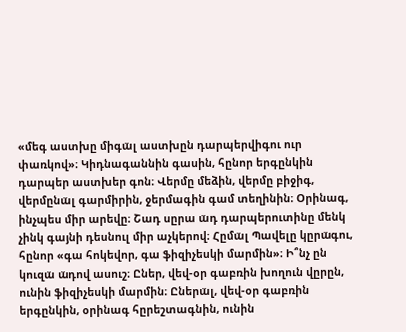«մեգ աստխը միգա̈լ աստխըն դարպերվիգու ուր փառկով»։ Կիդնագաննին գասին, հընոր երգընկին դարպեր աստխեր գոն։ Վերմը մեձին, վերմը բիջիգ, վերմընա̈լ գարմիրին, ջերմագին գամ տեղինին։ Օրինագ, ինչպես միր արեվը։ Շադ սըրա ա̈դ դարպերուտինը մենկ չինկ գայնի դեսնուլ միր աչկերով։ Հըմա̈լ Պավելը կըրա̈գու, հընոր «գա հոկեվոր, գա ֆիզիչեսկի մարմին»։ Ի՞նչ ըն կուզա̈ ա̈դով ասուշ։ Ըներ, վեվ-օր գաբռին խողուն վըրըն, ունին ֆիզիչեսկի մարմին։ Ըներա̈լ, վեվ-օր գաբռին երգընկին, օրինագ հըրեշտագնին, ունին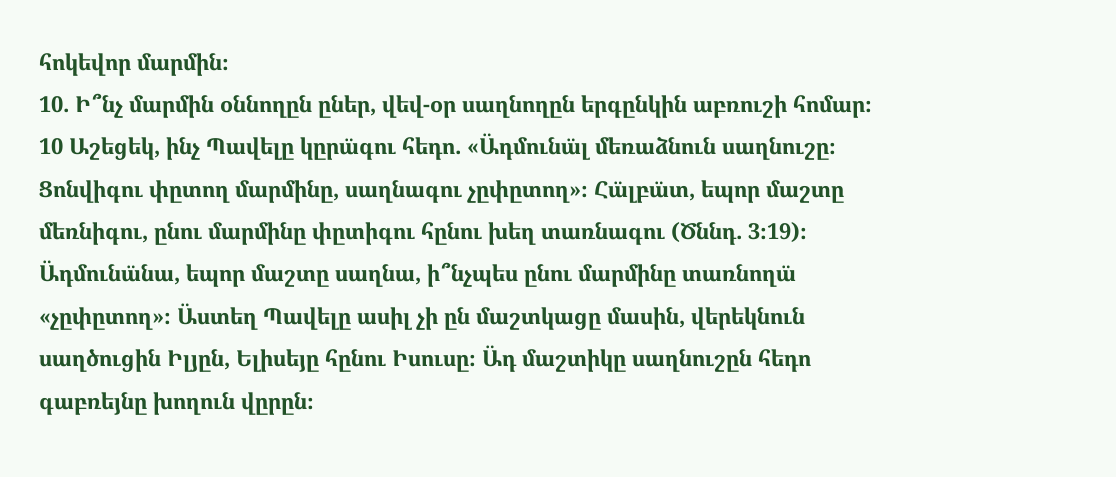հոկեվոր մարմին։
10. Ի՞նչ մարմին օննողըն ըներ, վեվ-օր սաղնողըն երգընկին աբռուշի հոմար։
10 Աշեցեկ, ինչ Պավելը կըրա̈գու հեդո. «Ա̈դմունա̈լ մեռաձնուն սաղնուշը։ Ցոնվիգու փըտող մարմինը, սաղնագու չըփըտող»։ Հա̈լբա̈տ, եպոր մաշտը մեռնիգու, ընու մարմինը փըտիգու հընու խեղ տառնագու (Ծննդ. 3։19)։ Ա̈դմունա̈նա, եպոր մաշտը սաղնա, ի՞նչպես ընու մարմինը տառնողա̈ «չըփըտող»։ Ա̈ստեղ Պավելը ասիլ չի ըն մաշտկացը մասին, վերեկնուն սաղծուցին Իլյըն, Ելիսեյը հընու Իսուսը։ Ա̈դ մաշտիկը սաղնուշըն հեդո գաբռեյնը խողուն վըրըն։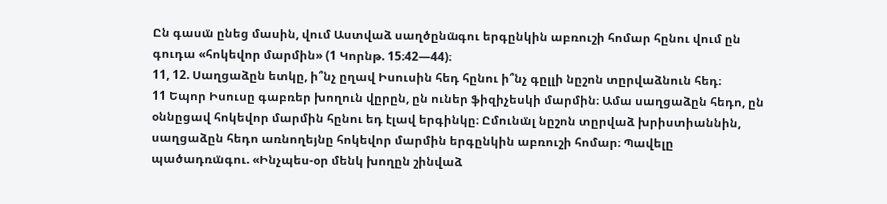Ըն գասա̈ ընեց մասին, վում Աստվաձ սաղծընա̈գու երգընկին աբռուշի հոմար հընու վում ըն գուդա «հոկեվոր մարմին» (1 Կորնթ. 15։42—44)։
11, 12. Սաղցաձըն ետկը, ի՞նչ ըղավ Իսուսին հեդ հընու ի՞նչ գըլլի նըշոն տըրվաձնուն հեդ։
11 Եպոր Իսուսը գաբռեր խողուն վըրըն, ըն ուներ ֆիզիչեսկի մարմին։ Ամա սաղցաձըն հեդո, ըն օննըցավ հոկեվոր մարմին հընու եդ էլավ երգինկը։ Ըմունա̈լ նըշոն տըրվաձ խրիստիաննին, սաղցաձըն հեդո առնողեյնը հոկեվոր մարմին երգընկին աբռուշի հոմար։ Պավելը պածադռա̈գու. «Ինչպես-օր մենկ խողըն շինվաձ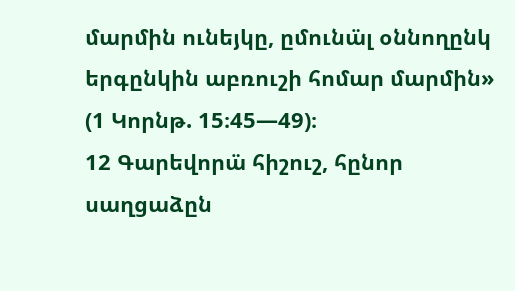մարմին ունեյկը, ըմունա̈լ օննողընկ երգընկին աբռուշի հոմար մարմին» (1 Կորնթ. 15։45—49)։
12 Գարեվորա̈ հիշուշ, հընոր սաղցաձըն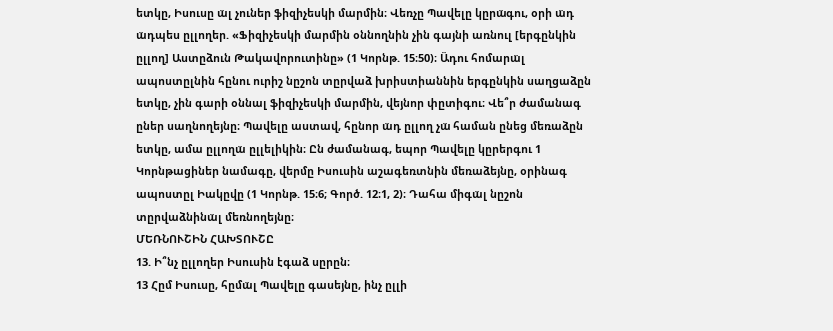ետկը, Իսուսը ա̈լ չուներ ֆիզիչեսկի մարմին։ Վեռչը Պավելը կըրա̈գու, օրի ա̈դ ա̈դպես ըլլողեր. «Ֆիզիչեսկի մարմին օննողնին չին գայնի առնուլ [երգընկին ըլլող] Աստըձուն Թակավորուտինը» (1 Կորնթ. 15։50)։ Ա̈դու հոմարա̈լ ապոստըլնին հընու ուրիշ նըշոն տըրվաձ խրիստիաննին երգընկին սաղցաձըն ետկը, չին գարի օննալ ֆիզիչեսկի մարմին, վեյնոր փըտիգու։ Վե՞ր ժամանագ ըներ սաղնողեյնը։ Պավելը աստավ, հընոր ա̈դ ըլլող չա̈ համան ընեց մեռաձըն ետկը, ամա ըլլողա̈ ըլլելիկին։ Ըն ժամանագ, եպոր Պավելը կըրերգու 1 Կորնթացիներ նամագը, վերմը Իսուսին աշագեռտնին մեռաձեյնը, օրինագ ապոստըլ Իակըվը (1 Կորնթ. 15։6; Գործ. 12։1, 2)։ Դահա միգա̈լ նըշոն տըրվաձնինա̈լ մեռնողեյնը։
ՄԵՌՆՈՒՇԻՆ ՀԱԽՏՈՒՇԸ
13. Ի՞նչ ըլլողեր Իսուսին էգաձ սըրըն։
13 Հըմ Իսուսը, հըմա̈լ Պավելը գասեյնը, ինչ ըլլի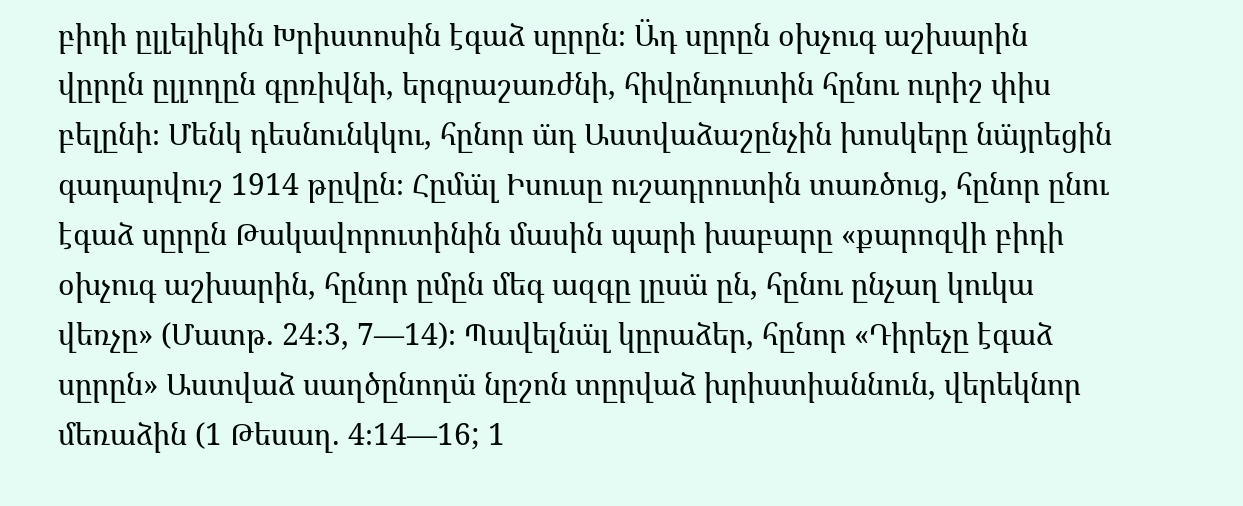բիդի ըլլելիկին Խրիստոսին էգաձ սըրըն։ Ա̈դ սըրըն օխչուգ աշխարին վըրըն ըլլողըն գըռիվնի, երգրաշառժնի, հիվընդուտին հընու ուրիշ փիս բելընի։ Մենկ դեսնունկկու, հընոր ա̈դ Աստվաձաշընչին խոսկերը նա̈յրեցին գադարվուշ 1914 թըվըն։ Հըմա̈լ Իսուսը ուշադրուտին տառծուց, հընոր ընու էգաձ սըրըն Թակավորուտինին մասին պարի խաբարը «քարոզվի բիդի օխչուգ աշխարին, հընոր ըմըն մեգ ազգը լըսա̈ ըն, հընու ընչաղ կուկա վեռչը» (Մատթ. 24։3, 7—14)։ Պավելնա̈լ կըրաձեր, հընոր «Դիրեչը էգաձ սըրըն» Աստվաձ սաղծընողա̈ նըշոն տըրվաձ խրիստիաննուն, վերեկնոր մեռաձին (1 Թեսաղ. 4։14—16; 1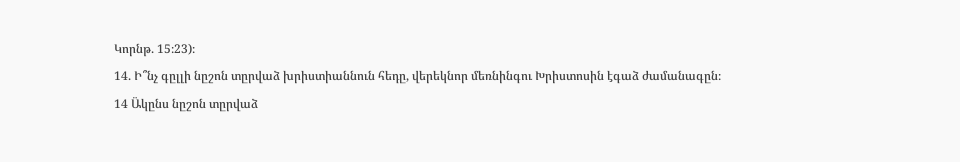Կորնթ. 15։23)։
14. Ի՞նչ գըլլի նըշոն տըրվաձ խրիստիաննուն հեդը, վերեկնոր մեռնինգու Խրիստոսին էգաձ ժամանագըն։
14 Ա̈կընս նըշոն տըրվաձ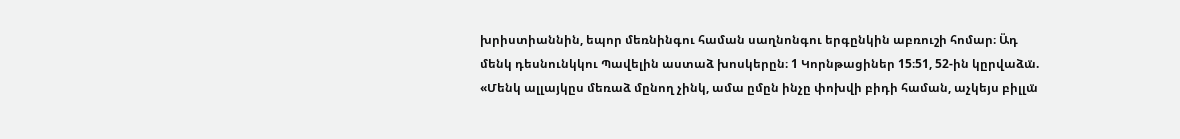խրիստիաննին, եպոր մեռնինգու համան սաղնոնգու երգընկին աբռուշի հոմար։ Ա̈դ մենկ դեսնունկկու Պավելին աստաձ խոսկերըն։ 1 Կորնթացիներ 15։51, 52-ին կըրվաձա̈. «Մենկ ալլայկըս մեռաձ մընող չինկ, ամա ըմըն ինչը փոխվի բիդի համան, աչկեյս բիլլա̈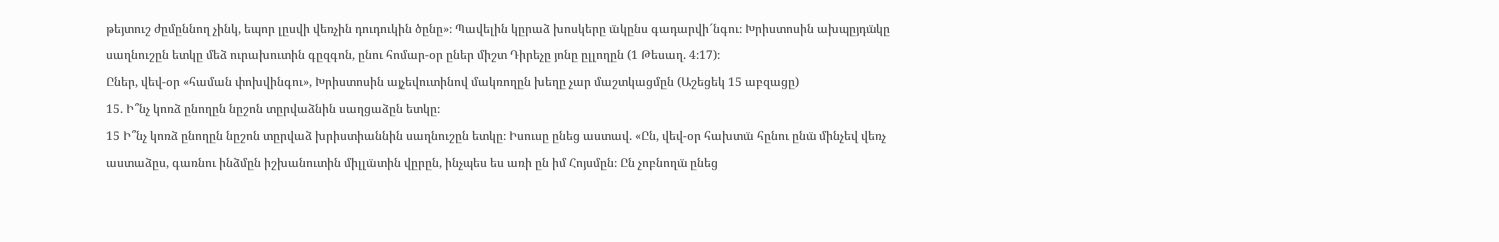թեյտուշ ժըմըննող չինկ, եպոր լըսվի վեռչին դուդուկին ծընը»։ Պավելին կըրաձ խոսկերը ա̈կընս գադարվի՜նգու։ Խրիստոսին ախպըյդա̈կը սաղնուշըն ետկը մեձ ուրախուտին գըզգոն, ընու հոմար-օր ըներ միշտ Դիրեչը յոնը ըլլողըն (1 Թեսաղ. 4։17)։
Ըներ, վեվ-օր «համան փոխվինգու», Խրիստոսին այչեվուտինով մակռողըն խեղը չար մաշտկացմըն (Աշեցեկ 15 աբզացը)
15. Ի՞նչ կոռձ ընողըն նըշոն տըրվաձնին սաղցաձըն ետկը։
15 Ի՞նչ կոռձ ընողըն նըշոն տըրվաձ խրիստիաննին սաղնուշըն ետկը։ Իսուսը ընեց աստավ. «Ըն, վեվ-օր հախտա̈ հընու ընա̈ մինչեվ վեռչ աստաձըս, գառնու ինձմըն իշխանուտին միլլա̈տին վըրըն, ինչպես ես առի ըն իմ Հոյսմըն։ Ըն չոբնողա̈ ընեց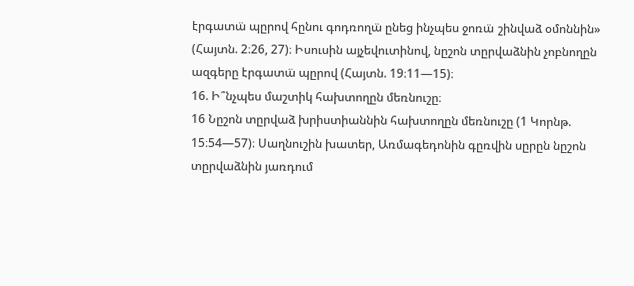էրգատա̈ պըրով հընու գոդռողա̈ ընեց ինչպես ջոռա̈ շինվաձ օմոննին» (Հայտն. 2։26, 27)։ Իսուսին այչեվուտինով, նըշոն տըրվաձնին չոբնողըն ազգերը էրգատա̈ պըրով (Հայտն. 19։11—15)։
16. Ի՞նչպես մաշտիկ հախտողըն մեռնուշը։
16 Նըշոն տըրվաձ խրիստիաննին հախտողըն մեռնուշը (1 Կորնթ. 15։54—57)։ Սաղնուշին խատեր, Առմագեդոնին գըռվին սըրըն նըշոն տըրվաձնին յառդում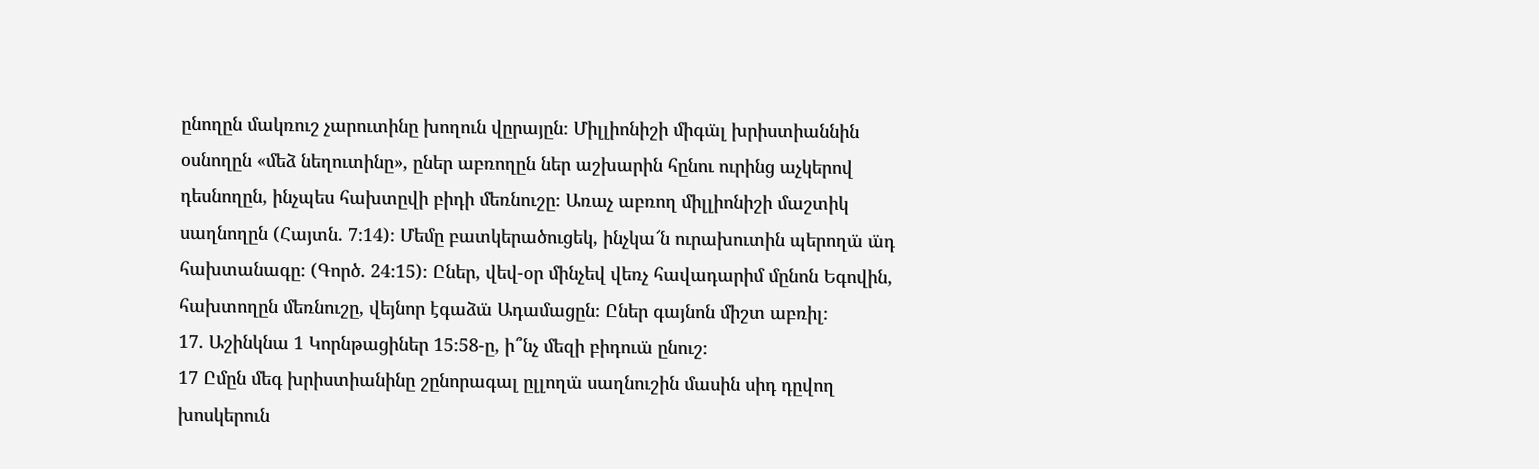ընողըն մակռուշ չարուտինը խողուն վըրայըն։ Միլլիոնիշի միգա̈լ խրիստիաննին օսնողըն «մեձ նեղուտինը», ըներ աբռողըն ներ աշխարին հընու ուրինց աչկերով դեսնողըն, ինչպես հախտըվի բիդի մեռնուշը։ Առաչ աբռող միլլիոնիշի մաշտիկ սաղնողըն (Հայտն. 7։14)։ Մեմը բատկերածուցեկ, ինչկա՜ն ուրախուտին պերողա̈ ա̈դ հախտանագը։ (Գործ. 24։15)։ Ըներ, վեվ-օր մինչեվ վեռչ հավադարիմ մընոն Եգովին, հախտողըն մեռնուշը, վեյնոր էգաձա̈ Ադամացըն։ Ըներ գայնոն միշտ աբռիլ։
17. Աշինկնա 1 Կորնթացիներ 15։58-ը, ի՞նչ մեզի բիդուա̈ ընուշ։
17 Ըմըն մեգ խրիստիանինը շընորագալ ըլլողա̈ սաղնուշին մասին սիդ դըվող խոսկերուն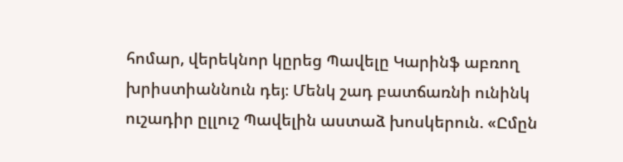հոմար, վերեկնոր կըրեց Պավելը Կարինֆ աբռող խրիստիաննուն դեյ։ Մենկ շադ բատճառնի ունինկ ուշադիր ըլլուշ Պավելին աստաձ խոսկերուն. «Ըմըն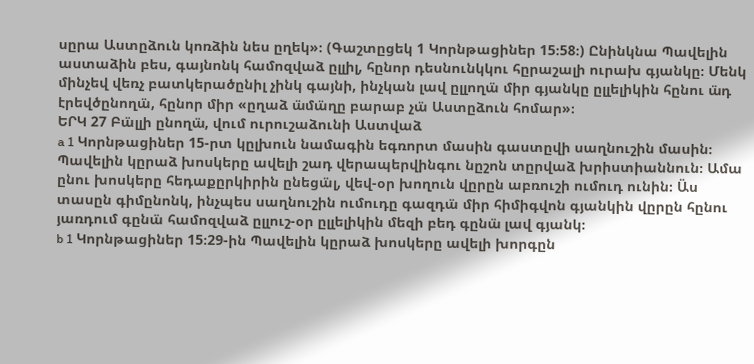սըրա Աստըձուն կոռձին նես ըղեկ»։ (Գաշտըցեկ 1 Կորնթացիներ 15։58։) Ընինկնա Պավելին աստաձին բես, գայնոնկ համոզվաձ ըլլիլ, հընոր դեսնունկկու հըրաշալի ուրախ գյանկը։ Մենկ մինչեվ վեռչ բատկերածընիլ չինկ գայնի, ինչկան լավ ըլլողա̈ միր գյանկը ըլլելիկին հընու ա̈դ էրեվծընողա̈, հընոր միր «ըղաձ ա̈մա̈ղը բարաբ չա̈ Աստըձուն հոմար»։
ԵՐԿ 27 Բա̈լլի ընողա̈, վում ուրուշաձունի Աստվաձ
a 1 Կորնթացիներ 15-րտ կըլխուն նամագին եգռորտ մասին գաստըվի սաղնուշին մասին։ Պավելին կըրաձ խոսկերը ավելի շադ վերապերվինգու նըշոն տըրվաձ խրիստիաննուն։ Ամա ընու խոսկերը հեդաքըրկիրին ընեցա̈լ, վեվ-օր խողուն վըրըն աբռուշի ումուդ ունին։ Ա̈ս տասըն գիմընոնկ, ինչպես սաղնուշին ումուդը գազդա̈ միր հիմիգվոն գյանկին վըրըն հընու յառդում գընա̈ համոզվաձ ըլլուշ-օր ըլլելիկին մեզի բեդ գընա̈ լավ գյանկ։
b 1 Կորնթացիներ 15։29-ին Պավելին կըրաձ խոսկերը ավելի խորգըն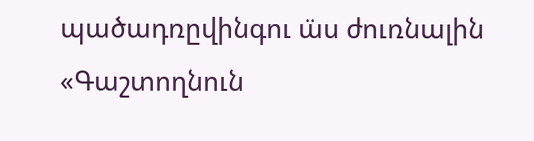պածադռըվինգու ա̈ս ժուռնալին «Գաշտողնուն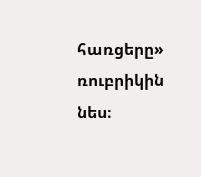հառցերը» ռուբրիկին նես։